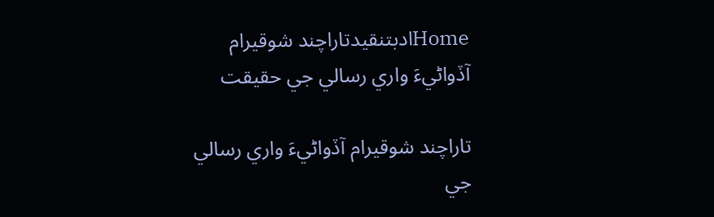Homeادبتنقيدتاراچند شوقيرام آڏواڻيءَ واري رسالي جي حقيقت

تاراچند شوقيرام آڏواڻيءَ واري رسالي جي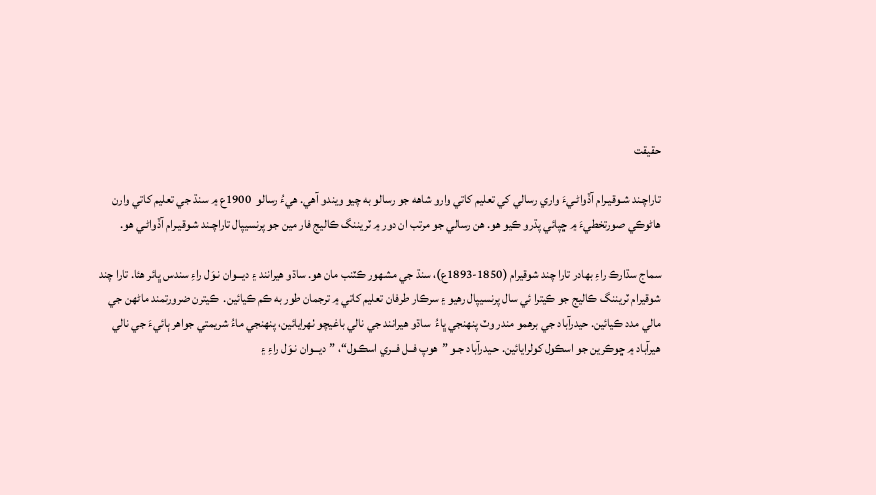حقيقت

تاراچـند شـوقيـرام آڏواڻـيءَ واري رسالي کي تعليم کاتي وارو شاهه جو رسالو به چيو ويندو آهي. هيءُ رسالو  1900ع ۾ سنڌ جي تعليم کاتي وارن هاڻوڪي صورتخطيءَ ۾ ڇپائي پڌرو ڪيو هو. هن رسالي جو مرتب ان دور ۾ ٽريننگ ڪاليج فار مين جو پرنسيپال تاراچـند شـوقيـرام آڏواڻـي هو.

سماج سڌارڪ راءِ بھادر تارا چند شوقيرام (1850-1893ع)، سنڌ جي مشھور ڪٽنب مان هو. ساڌو هيرانند ۽ ديـــوان نـوَل راءِ سندس ڀائر هئا. تارا چند شوقيرام ٽريننگ ڪاليج جو ڪيترا ئي سال پرنسيپال رهيو ۽ سرڪار طرفان تعليم کاتي ۾ ترجمان طور به ڪم ڪيائين.  ڪيترن ضرورتمند ماڻهن جي مالي مدد ڪيائين. حيدرآباد جي برهمو مندر وٽ پنھنجي ڀاءُ  ساڌو هيرانند جي نالي باغيچو ٺھرايائين، پنھنجي ماءُ شريمتي جواهر ٻائيءَ جي نالي هيرآباد ۾ ڇوڪرين جو اسڪول کولرايائين. حـيدرآباد جـو ”هوپ فــل فــري اسڪـول“، ”ديـــوان نـوَل راءِ ۽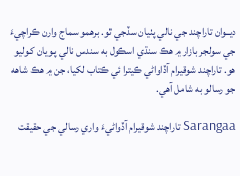ديــوان تاراچند جي نالي پٺيان سڏجي ٿو. برهمو سماج وارن ڪراچيءَ جي سولجر بازار ۾ هڪ سنڌي اسڪول به سندس نالي پـويان کـوليو هو. تاراچند شوقيرام آڏاواڻي ڪيترا ئي ڪتاب لکيا، جن ۾ هڪ شاهه جو رسالو به شامل آهي.

Sarangaa تاراچند شوقيرام آڏواڻيءَ واري رسالي جي حقيقت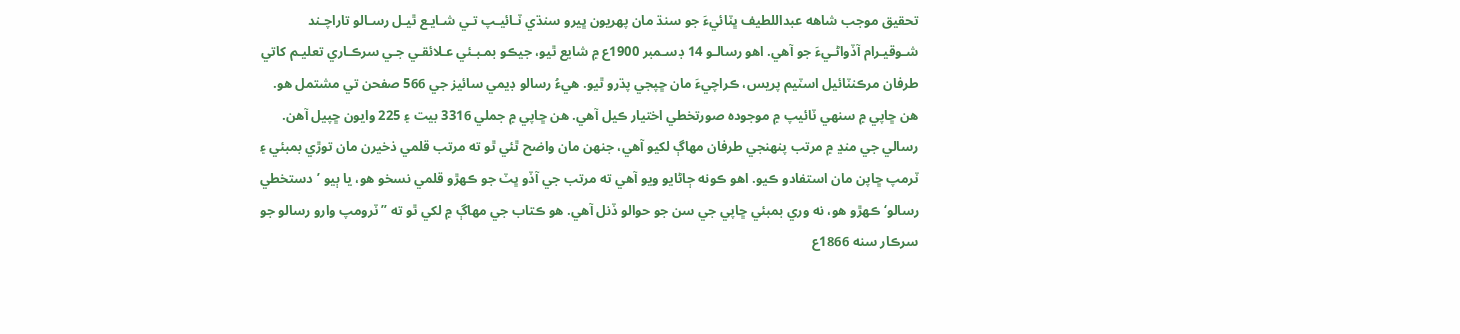تحقيق موجب شاهه عبداللطيف ڀٽائيءَ جو سنڌ مان پھريون ڀيرو سنڌي ٽـائيـپ تـي شـايـع ٿيـل رسـالو تاراچـند شـوقيـرام آڏواڻـيءَ جو آهي. اهو رسالـو 14 ڊسـمبر 1900ع ۾ شايع ٿيو، جيڪو بمـبـئي عـلائقـي جـي سرڪـاري تعليـم کاتي طرفان مرڪنٽائيل اسٽيم پريس، ڪراچيءَ مان ڇپجي پڌرو ٿيو. هيءُ رسالو ڊيمي سائيز جي 566 صفحن تي مشتمل هو. هن ڇاپي ۾ سنهي ٽائيپ ۾ موجوده صورتخطي اختيار ڪيل آهي. هن ڇاپي ۾ جملي 3316 بيت ۽ 225 وايون ڇپيل آهن. رسالي جي منڍ ۾ مرتب پنھنجي طرفان مهاڳ لکيو آهي، جنھن مان واضح ٿئي ٿو ته مرتب قلمي ذخيرن مان توڙي بمبئي ۽ ٽرمپ ڇاپن مان استفادو ڪيو. اهو ڪونه ڄاڻايو ويو آهي ته مرتب جي آڏو ڀٽ جو ڪھڙو قلمي نسخو هو، يا ٻيو ’دستخطي رسالو‘ ڪھڙو هو، نه وري بمبئي ڇاپي جي سن جو حوالو ڏنل آهي. هو ڪتاب جي مھاڳ ۾ لکي ٿو ته ”ٽرومپ وارو رسالو جو سرڪار سنه 1866ع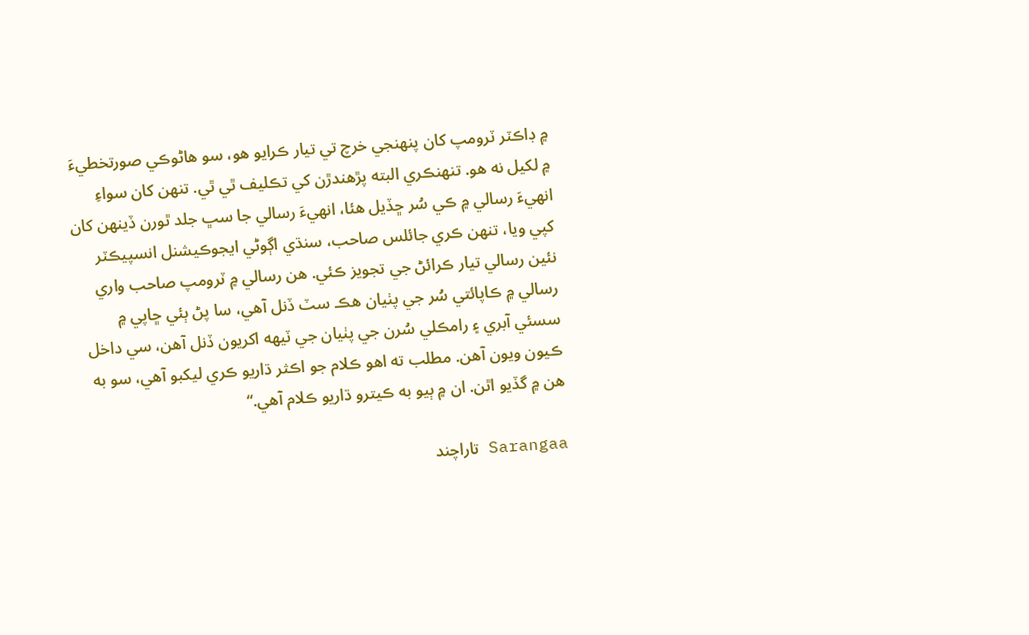۾ ڊاڪٽر ٽرومپ کان پنھنجي خرچ تي تيار ڪرايو هو، سو هاڻوڪي صورتخطيءَ ۾ لکيل نه هو. تنھنڪري البته پڙهندڙن کي تڪليف ٿي ٿي. تنھن کان سواءِ انهيءَ رسالي ۾ ڪي سُر ڇڏيل هئا، انهيءَ رسالي جا سڀ جلد ٿورن ڏينھن کان کپي ويا، تنھن ڪري جائلس صاحب، سنڌي اڳوڻي ايجوڪيشنل انسپيڪٽر نئين رسالي تيار ڪرائڻ جي تجويز ڪئي. هن رسالي ۾ ٽرومپ صاحب واري رسالي ۾ ڪاپائتي سُر جي پٺيان هڪ سٽ ڏنل آهي، سا پڻ ٻئي ڇاپي ۾ سسئي آبري ۽ رامڪلي سُرن جي پٺيان جي ٽيھه اکريون ڏنل آهن، سي داخل ڪيون ويون آهن. مطلب ته اهو ڪلام جو اڪثر ڌاريو ڪري ليکبو آهي، سو به هن ۾ گڏيو اٿن. ان ۾ ٻيو به ڪيترو ڌاريو ڪلام آهي.“

Sarangaa تاراچند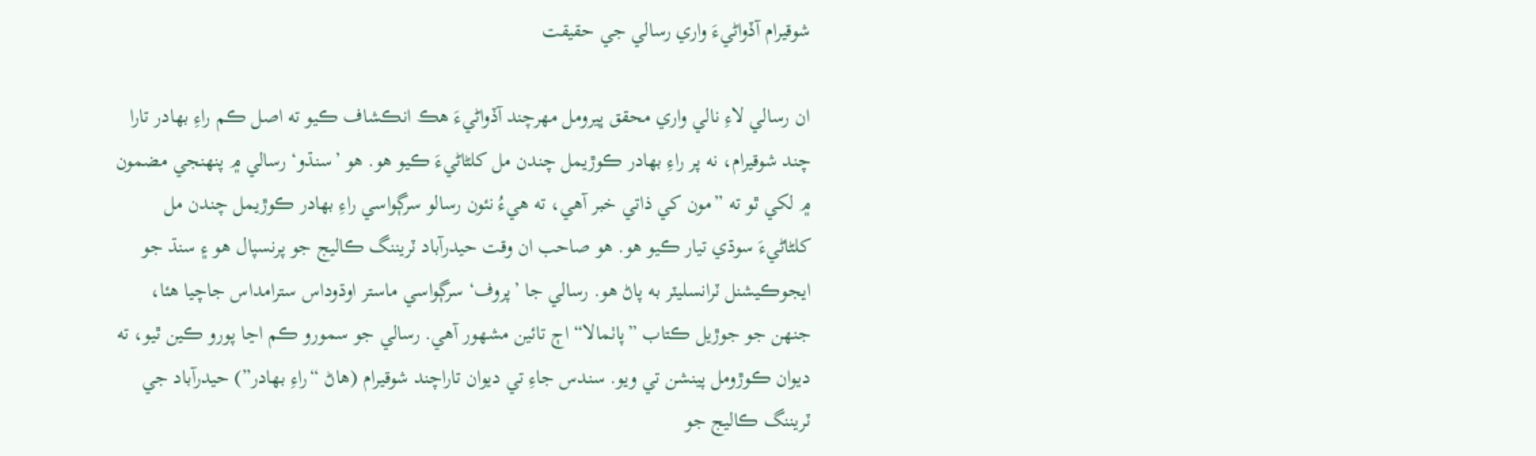شوقيرام آڏواڻيءَ واري رسالي جي حقيقت

ان رسالي لاءِ نالي واري محقق ڀيرومل مھرچند آڏواڻيءَ هڪ انڪشاف ڪيو ته اصل ڪم راءِ بھادر تارا چند شوقيرام، نه پر راءِ بھادر ڪوڙيمل چندن مل کلڻاڻيءَ ڪيو هو. هو ’سنڌو‘ رسالي ۾ پنھنجي مضمون ۾ لکي ٿو ته ”مون کي ذاتي خبر آهي، ته هيءُ نئون رسالو سرڳواسي راءِ بھادر ڪوڙيمل چندن مل کلڻاڻيءَ سوڌي تيار ڪيو هو. هو صاحب ان وقت حيدرآباد ٽريننگ ڪاليج جو پرنسپال هو ۽ سنڌ جو ايجوڪيشنل ٽرانسليٽر به پاڻ هو. رسالي جا ’پروف‘ سرڳواسي ماستر اوڌوداس سترامداس جاچيا هئا، جنھن جو جوڙيل ڪتاب ”پاٺمالا“ اڄ تائين مشھور آهي. رسالي جو سمورو ڪم اڃا پورو ڪين ٿيو، ته ديوان ڪوڙومل پينشن تي ويو. سندس جاءِ تي ديوان تاراچند شوقيرام (هاڻ “راءِ بهادر”) حيدرآباد جي ٽريننگ ڪاليج جو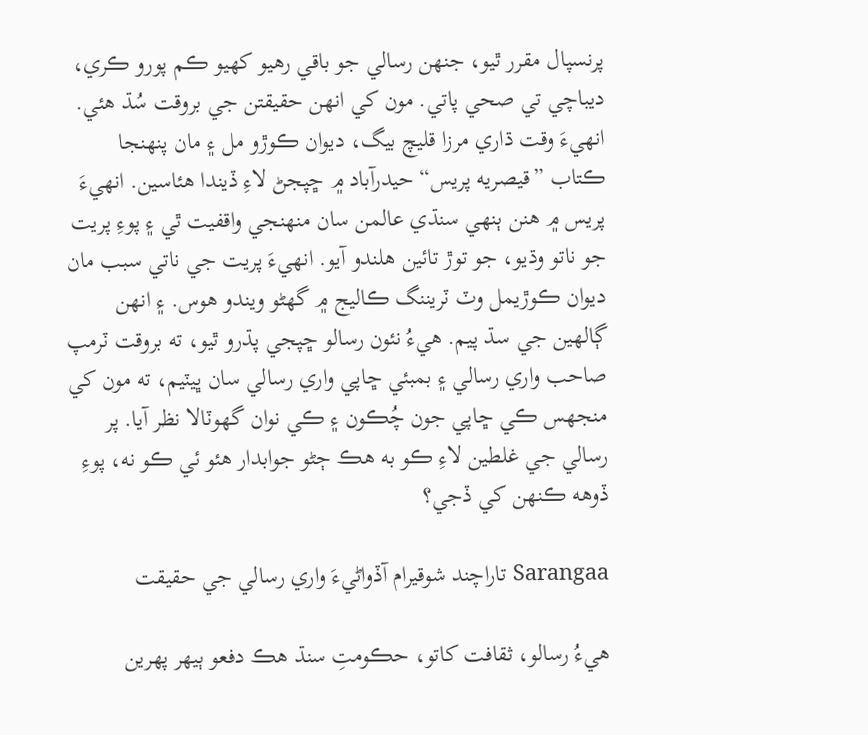پرنسپال مقرر ٿيو، جنھن رسالي جو باقي رهيو کھيو ڪم پورو ڪري، ديباچي تي صحي پاتي. مون کي انهن حقيقتن جي بروقت سُڌ هئي. انهيءَ وقت ڌاري مرزا قليچ بيگ، ديوان ڪوڙو مل ۽ مان پنھنجا ڪتاب ”قيصريه پريس“ حيدرآباد ۾ ڇپجڻ لاءِ ڏيندا هئاسين. انهيءَ پريس ۾ هنن ٻنهي سنڌي عالمن سان منھنجي واقفيت ٿي ۽ پوءِ پريت جو ناتو وڌيو، جو توڙ تائين هلندو آيو. انهيءَ پريت جي ناتي سبب مان ديوان ڪوڙيمل وٽ ٽريننگ ڪاليج ۾ گهڻو ويندو هوس. ۽ انهن ڳالهين جي سڌ پيم. هيءُ نئون رسالو ڇپجي پڌرو ٿيو، ته بروقت ٽرمپ صاحب واري رسالي ۽ بمبئي ڇاپي واري رسالي سان ڀيٽيم، ته مون کي منجهس ڪي ڇاپي جون چُڪون ۽ ڪي نوان گهوٽالا نظر آيا. پر رسالي جي غلطين لاءِ ڪو به هڪ ڄڻو جوابدار هئو ئي ڪو نه، پوءِ ڏوهه ڪنھن کي ڏجي؟

Sarangaa تاراچند شوقيرام آڏواڻيءَ واري رسالي جي حقيقت

هيءُ رسالو، ثقافت کاتو، حڪومتِ سنڌ هڪ دفعو ٻيهر پھرين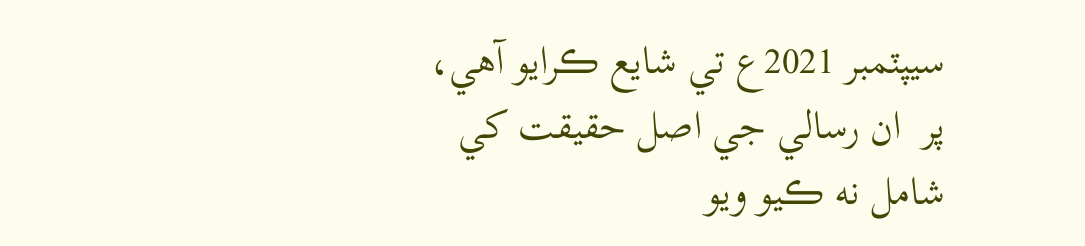سيپٽمبر 2021ع تي شايع ڪرايو آهي، پر  ان رسالي جي اصل حقيقت کي شامل نه ڪيو ويو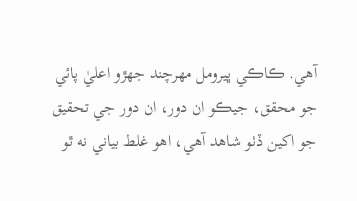آهي. ڪاڪي ڀيرومل مھرچند جھڙو اعليٰ پائي جو محقق، جيڪو ان دور، ان دور جي تحقيق جو اکين ڏٺو شاهد آهي، اهو غلط بياني نه ٿو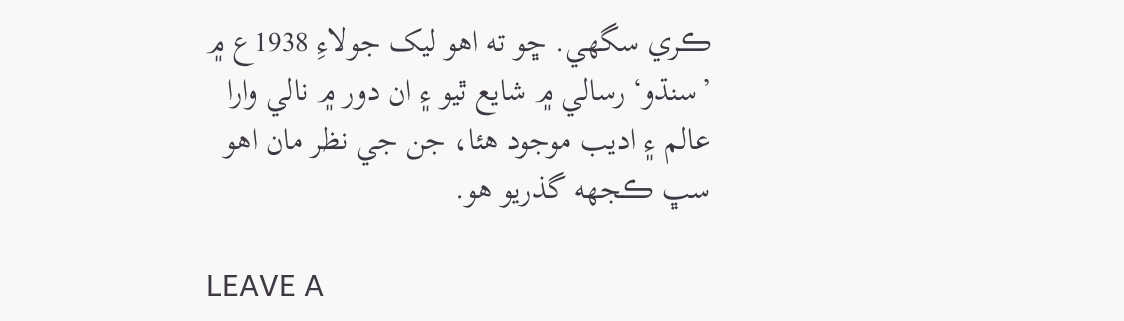ڪري سگهي. ڇو ته اهو ليک جولاءِ 1938ع ۾ ’سنڌو‘ رسالي ۾ شايع ٿيو ۽ ان دور ۾ نالي وارا عالم ۽ اديب موجود هئا، جن جي نظر مان اهو سڀ ڪجهه گذريو هو.

LEAVE A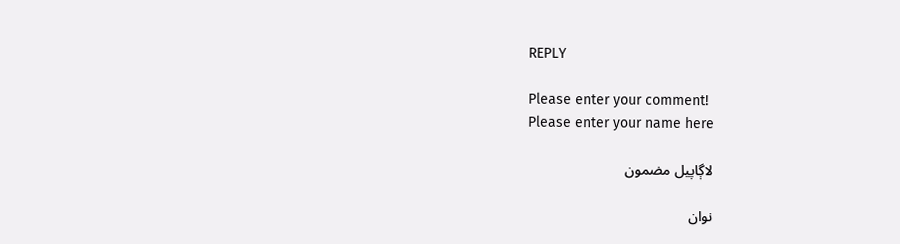REPLY

Please enter your comment!
Please enter your name here

لاڳاپيل مضمون

نوان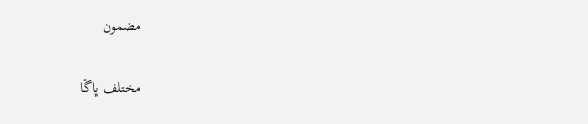مضمون

مختلف ڀاڱا